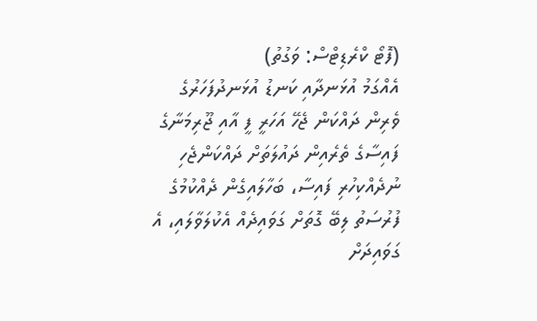(ފޮޓޯ ކްރެޑިޓްސް: ވަގުތު)
އެއްގަމު އުޅަނދާއި ކަނޑު އުޅަނދުފަހަރުގެ ވެރިން ދައްކަން ޖެހޭ އަހަރީ ފީ އާއި ޖޫރިމަނާގެ ފައިސާގެ ތެރެއިން ދައުލަތަށް ދައްކަންޖެހި ނުދެއްކިހުރި ފައިސާ، ބަހާލައިގެން ދެއްކުމުގެ ފުރުސަތު ލިބޭ ގޮތަށް ގަވައިދެއް އެކުލަވާލައި، އެ ގަވައިދަށް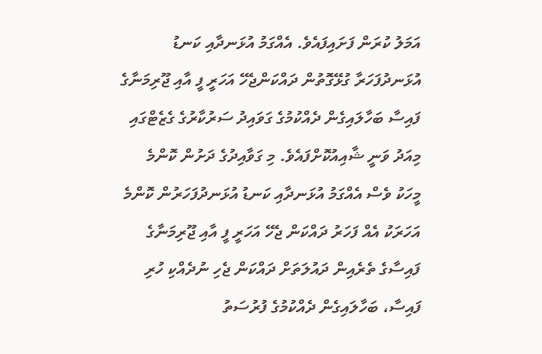އަމަލު ކުރަން ފަށައިފައެވެ. އެއްގަމު އުޅަނދާއި ކަނޑު އުޅަނދުފަހަރާ ގުޅޭގޮތުން ދައްކަންޖެހޭ އަހަރީ ފީ އާއި ޖޫރިމަނާގެ ފައިސާ ބަހާލައިގެން ދެއްކުމުގެ ގަވައިދު ސަރުކާރުގެ ގެޒެޓްގައި މިއަދު ވަނީ ޝާއިއުކޮށްފައެވެ. މި ގަވާއިދުގެ ދަށުން ކޮންމެ މީހަކު ވެސް އެއްގަމު އުޅަނދާއި ކަނޑު އުޅަނދުފަހަރުން ކޮންމެ އަހަރަކު އެއް ފަހަރު ދައްކަން ޖެހޭ އަހަރީ ފީ އާއި ޖޫރިމަނާގެ ފައިސާގެ ތެރެއިން ދައުލަތަށް ދައްކަން ޖެހި ނުދެއްކި ހުރި ފައިސާ، ބަހާލައިގެން ދެއްކުމުގެ ފުރުސަތު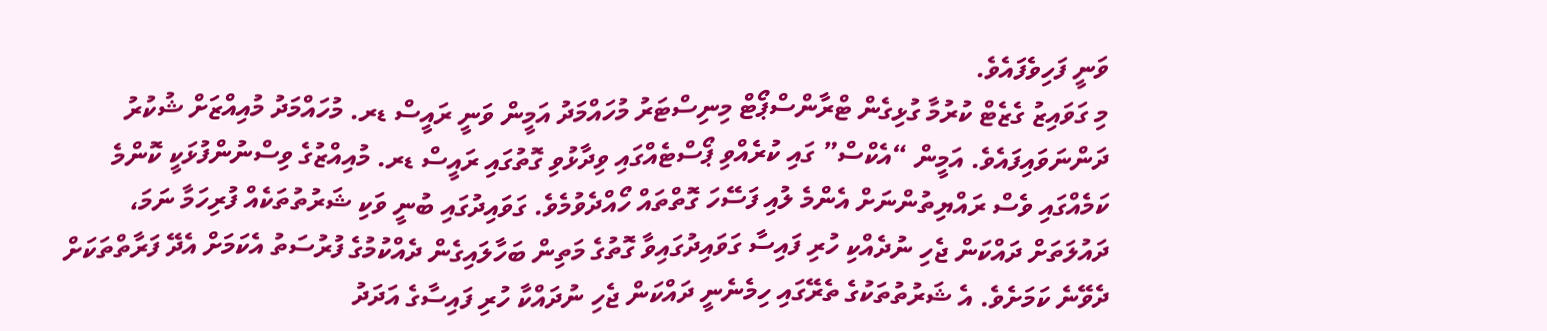ވަނީ ފަހިވެފައެވެ.
މި ގަވައިޒު ގެޒެޓް ކުރުމާ ގުޅިގެން ޓްރާންސްޕޯޓް މިނިސްޓަރު މުހައްމަދު އަމީން ވަނީ ރައީސް ޑރ. މުހައްމަދު މުއިއްޒަށް ޝުކުރު ދަންނަވައިފައެވެ. އަމީން “އެކްސް” ގައި ކުރެއްވި ޕޯސްޓެއްގައި ވިދާޅުވި ގޮތުގައި ރައީސް ޑރ. މުއިއްޒުގެ ވިސްނުންފުޅަކީ ކޮންމެ ކަމެއްގައި ވެސް ރައްޔިތުންނަށް އެންމެ ލުއި ފަސޭހަ ގޮތްތައް ހޯއްދެވުމެވެ. ގަވައިދުގައި ބުނީ ވަކި ޝަރުތުތަކެއް ފުރިހަމާ ނަމަ، ދައުލަތަށް ދައްކަން ޖެހި ނުދެއްކި ހުރި ފައިސާ ގަވައިދުގައިވާ ގޮތުގެ މަތިން ބަހާލައިގެން ދެއްކުމުގެ ފުރުސަތު އެކަމަށް އެދޭ ފަރާތްތަކަށް ދެވޭނެ ކަމަށެވެ. އެ ޝަރުތުތަކުގެ ތެރޭގައި ހިމެނެނީ ދައްކަން ޖެހި ނުދައްކާ ހުރި ފައިސާގެ އަދަދު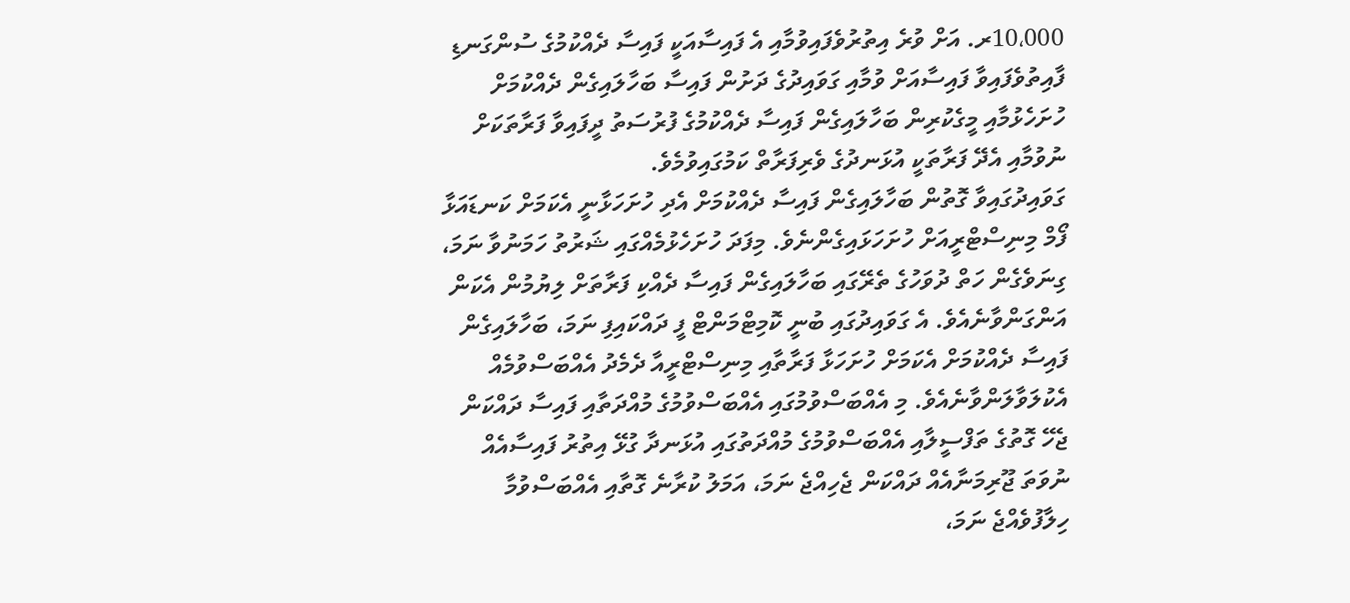10،000ރ. އަށް ވުރެ އިތުރުވެފައިވުމާއި އެ ފައިސާއަކީ ފައިސާ ދެއްކުމުގެ ސުންގަނޑި ފާއިތުވެފައިވާ ފައިސާއަށް ވުމާއި ގަވައިދުގެ ދަށުން ފައިސާ ބަހާލައިގެން ދެއްކުމަށް ހުށަހެޅުމާއި މީގެކުރިން ބަހާލައިގެން ފައިސާ ދެއްކުމުގެ ފުރުސަތު ދީފައިވާ ފަރާތަކަށް ނުވުމާއި އެދޭ ފަރާތަކީ އުޅަނދުގެ ވެރިފަރާތް ކަމުގައިވުމެވެ.
ގަވައިދުގައިވާ ގޮތުން ބަހާލައިގެން ފައިސާ ދެއްކުމަށް އެދި ހުށަހަޅާނީ އެކަމަށް ކަނޑައަޅާ ފޯމް މިނިސްޓްރީއަށް ހުށަހަޅައިގެންނެވެ. މިފަދަ ހުށަހެޅުމެއްގައި ޝަރުތު ހަމަނުވާ ނަމަ، ގިނަވެގެން ހަތް ދުވަހުގެ ތެރޭގައި ބަހާލައިގެން ފައިސާ ދެއްކި ފަރާތަށް ލިޔުމުން އެކަން އަންގަންވާނެއެވެ. އެ ގަވައިދުގައި ބުނީ ކޮމިޓްމަންޓް ފީ ދައްކައިފި ނަމަ، ބަހާލައިގެން ފައިސާ ދެއްކުމަށް އެކަމަށް ހުށަހަޅާ ފަރާތާއި މިނިސްޓްރީއާ ދެމެދު އެއްބަސްވުމެއް އެކުލަވާލަންވާނެއެވެ. މި އެއްބަސްވުމުގައި އެއްބަސްވުމުގެ މުއްދަތާއި ފައިސާ ދައްކަން ޖެހޭ ގޮތުގެ ތަފްސީލާއި އެއްބަސްވުމުގެ މުއްދަތުގައި އުޅަނދާ ގުޅޭ އިތުރު ފައިސާއެއް ނުވަތަ ޖޫރިމަނާއެއް ދައްކަން ޖެހިއްޖެ ނަމަ، އަމަލު ކުރާނެ ގޮތާއި އެއްބަސްވުމާ ހިލާފުވެއްޖެ ނަމަ،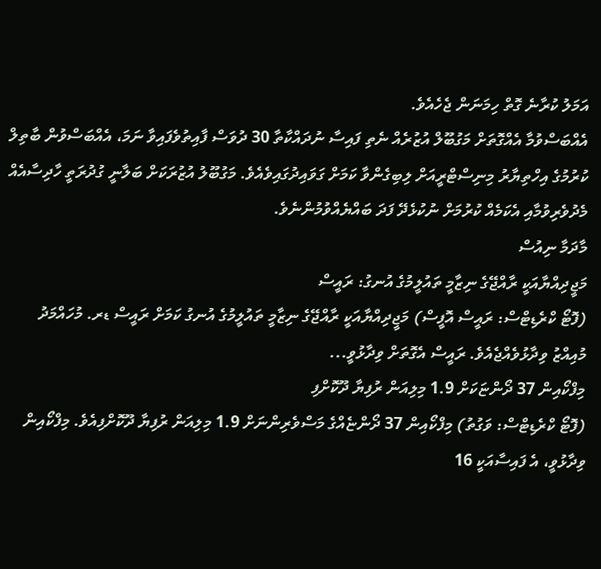އަމަލު ކުރާނެ ގޮތް ހިމަނަން ޖެހެއެވެ.
އެއްބަސްވުމާ އެއްގޮތަށް މަގުބޫލް އުޒުރެއް ނެތި ފައިސާ ނުދައްކާތާ 30 ދުވަސް ފާއިތުވެފައިވާ ނަމަ، އެއްބަސްވުން ބާތިލް ކުރުމުގެ އިހްތިޔާރު މިނިސްޓްރީއަށް ލިބިގެންވާ ކަމަށް ގަވައިދުގައިވެއެވެ. މަގުބޫލު އުޒުރަކަށް ބަލާނީ ގުދުރަތީ ހާދިސާއެއް މެދުވެރިވުމާއި އެކަމެއް ކުރުމަށް ނުކުޅެދޭ ފަދަ ބައްޔެއްވުމުންނެވެ.
މާދަމާ ނިއުސް
މަޖީދިއްޔާއަކީ ރާއްޖޭގެ ނިޒާމީ ތައުލީމުގެ އުނގު: ރައީސް
(ފޮޓޯ ކްރެޑިޓްސް: ރައީސް އޮފީސް) މަޖީދިއްޔާއަކީ ރާއްޖޭގެ ނިޒާމީ ތައުލީމުގެ އުނގު ކަމަށް ރައީސް ޑރ. މުހައްމަދު މުއިއްޒު ވިދާޅުވެއްޖެއެވެ. ރައީސް އެގޮތަށް ވިދާޅުވީ...
މިފްކޯއިން 37 ދޯންޏަކަށް 1.9 މިލިއަން ރުފިޔާ ދޫކޮށްފި
(ފޮޓޯ ކްރެޑިޓްސް: ވަގުތު) މިފްކޯއިން 37 ދޯންޏެއްގެ މަސްވެރިންނަށް 1.9 މިލިއަން ރުފިޔާ ދޫކޮށްފިއެވެ. މިފްކޯއިން ވިދާޅުވީ، އެ ފައިސާއަކީ 16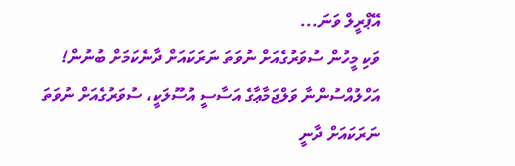އޭޕްރީލް ވަނަ...
ވަކި މީހުން ސުވަރުގެއަށް ނުވަތަ ނަރަކައަށް ދާނެކަމަށް ބުނުން!
އަހްލުއްސުންނާ ވަލްޖަމާޢާގެ އަސާސީ އުސޫލަކީ، ސުވަރުގެއަށް ނުވަތަ ނަރަކައަށް ދާނީ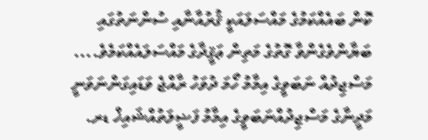ކޮން ބައެއްކަމުގެ މައްސަލައަކީ ޤުރުއާނާއި ސުންނަތުގައި ބަޔާންވެގެންވާ ގޮތުގެ މަތިން ޢަޤީދާގެ މައްސަލައެއްކަމެވެ....
މަސްޖިދުއް ނަބަވީގެ އިމާމު ހޯމަ ދުވަހު ރާއްޖެ ވަޑައިގަންނަވަނީ
މަދީނާގެ މަސްޖިދުއްނަބަވީގެ އިމާމު ފަޟީލަތުއްޝައިޚް ޑރ.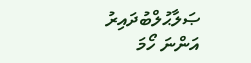ޞަލާޙުލްބުދައިރު އަންނަ ހޯމަ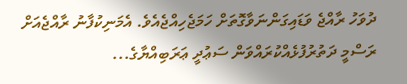ދުވަހު ރާއްޖެ ވަޑައިގަންނަވާގޮތަށް ހަމަޖެހިއްޖެއެވެ. އެމަނިކުފާނު ރާއްޖެއަށް ރަސްމީ ދަތުރުފުޅެއްކުރައްވަން ސަޢުދީ ޢަރަބިއްޔާގެ...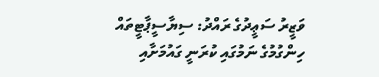ވަޒީރު ސަޢީދުގެ ރައްދު: ސިޔާސީޕާޓީތައް ހިންގުމުގެ ނަމުގައި ކުރަނީ ގައުމަށާއި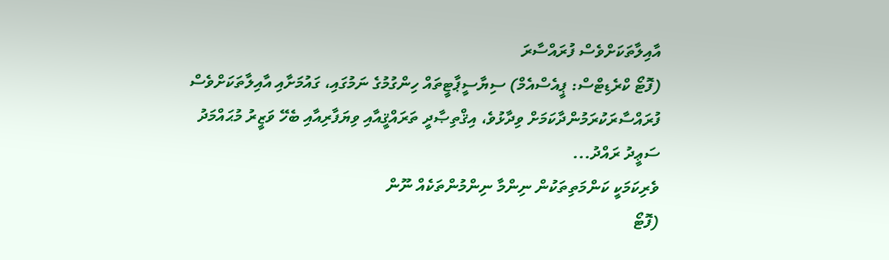އާއިލާތަކަށްވެސް ފުރައްސާރަ
(ފޮޓޯ ކްރެޑިޓްސް: ޕީއެސްއެމް) ސިޔާސީޕާޓީތައް ހިންގުމުގެ ނަމުގައި، ގައުމަށާއި އާއިލާތަކަށްވެސް ފުރައްސާރަކުރަމުންދާކަމަށް ވިދާޅުވެ، އިޤްތިޞާދީ ތަރައްޤީއާއި ވިޔަފާރިއާއި ބެހޭ ވަޒީރު މުޙައްމަދު ސަޢީދު ރައްދު...
ވެރިކަމަކީ ކަންމަތިތަކުން ނިންމާ ނިންމުންތަކެއް ނޫން
(ފޮޓޯ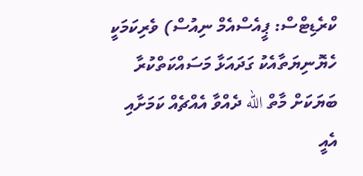ކްރެޑިޓްސް: ޕީއެސްއެމް ނިއުސް) ވެރިކަމަކީ ހެޔޮނިޔަތާއެކު ގަދައަޅާ މަސައްކަތްކުރާ ބަޔަކަށް މާތް الله ދެއްވާ އެއްޗެއް ކަމަށާއި އެއީ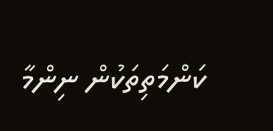ކަންމަތިތަކުން ނިންމާ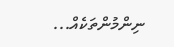ނިންމުންތަކެއް...